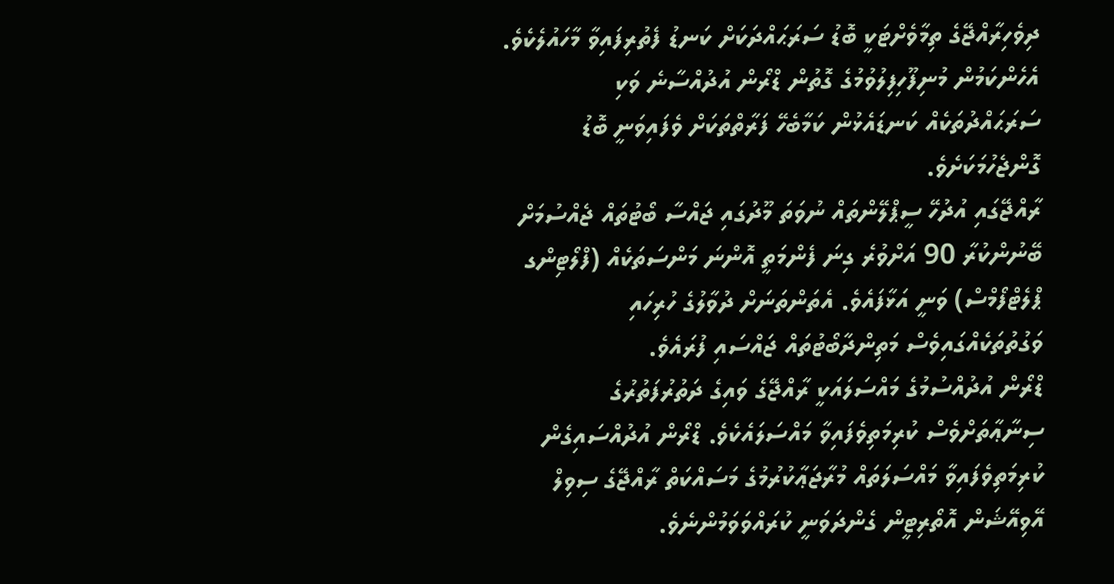ދިވެހިރާއްޖޭގެ ތިމާވެށްޓަކީ ބޮޑު ސަރަޙައްދަކަށް ކަނޑު ފެތުރިފައިވާ މާހައުލެކެވެ. އެހެންކަމުން މުނިފޫހިފިލުވުމުގެ ގޮތުން ޑްރޯން އުދުއްސާނެ ވަކި ސަރަޙައްދުތަކެއް ކަނޑައެޅުން ކަމާބެހޭ ފަރާތްތަކަށް ވެފައިވަނީ ބޮޑު ގޮންޖެހުމަކަށެވެ.
ރާއްޖޭގައި އުދުހޭ ސީޕްލޭންތައް ނުވަތަ މޫދުގައި ޖައްސާ ބޯޓުތައް ޖެއްސުމަށް ބޭނުންކުރާ 90 އަށްވުރެ ގިނަ ފެންމަތީ އޮންނަ މަންސަތަކެއް (ފްލޯޓިންގ ޕްލެޓްފޯމްސް) ވަނީ އަޅާފައެވެ. އެތަންތަނަށް ދުވާލުގެ ހުރިހައި ވަގުތުތަކެއްގައިވެސް މަތިންދާބޯޓުތައް ޖައްސައި ފުރައެވެ.
ޑްރޯން އުދުއްސުމުގެ މައްސަލައަކީ ރާއްޖޭގެ ވައިގެ ދަތުރުފަތުރުގެ ސިނާޢާތަށްވެސް ކުރިމަތިވެފައިވާ މައްސަލައެކެވެ. ޑްރޯން އުދުއްސައިގެން ކުރިމަތިވެފައިވާ މައްސަލަތައް މުރާޖަޢާކުރުމުގެ މަސައްކަތް ރާއްޖޭގެ ސިވިލް އޭވިއޭޝަން އޮތޯރިޓީން ގެންދަވަނީ ކުރައްވަވަމުންނެވެ.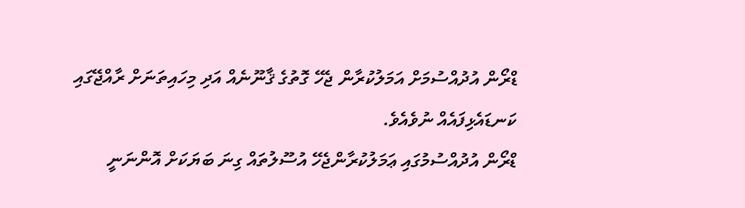ޑްރޯން އުދުއްސުމަށް އަމަލުކުރާން ޖެހޭ ގޮތުގެ ޤާނޫނެއް އަދި މިހައިތަނަށް ރާއްޖޭގައި ކަނޑައެޅިފައެއް ނުވެއެވެ.
ޑްރޯން އުދުއްސުމުގައި ޢަމަލުކުރާންޖެހޭ އުސޫލުތައް ގިނަ ބަޔަކަށް އޮންނަނީ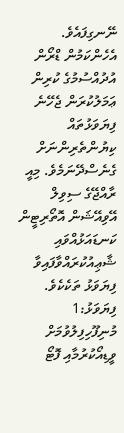ނޭނގިފައެވެ. އެހެންކަމުން ޑްރޯން އުދުއްސުމުގެ ކުރިން ޢަމަލުކުރަން ޖެހޭނެ ފިޔަވަޅުތައް ކިޔުންތެރިންނަށް ގެނެސްދޭނަމެވެ. މިއީ ރާއްޖޭގެ ސިވިލް އޭވިއޭޝަން އޮތޯރިޓީން ކަނޑައަޅުއްވައި ޝާޢިއުކުރައްވާފައިވާ ފިޔަވަޅު ތަކެކެވެ.
ފިޔަވަޅު:1
މުނިފޫހިފިލުވުމަށް ވީޑިއޯކުރުމާއި ފޮޓޯ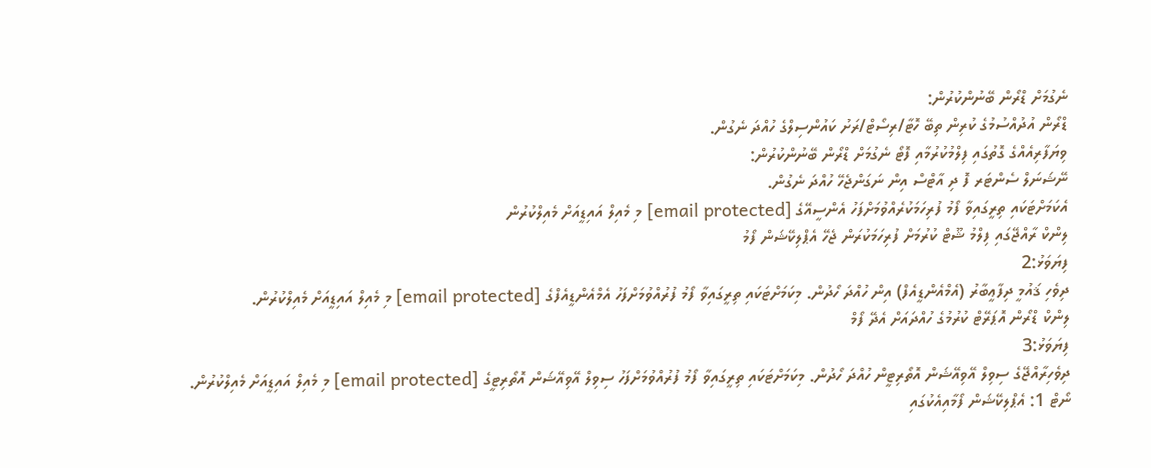ނެގުމަށް ޑްރޯން ބޭނުންކުރުން:
ޑްރޯން އުދުއްސުމުގެ ކުރިން ތިބޭ ހޮޓާ/ރިސޯޓް/ރަށު ކައުންސިލްގެ ހުއްދަ ނެގުން.
ވިޔަފާރިއެއްގެ ގޮތުގައި ފިލްމުކުރުމާއި ފޮޓޯ ނެގުމަށް ޑްރޯން ބޭނުންކުރުން:
ނޭޝަނަލް ސެންޓަރ ފޮ ދި އާޓްސް އިން ނަގަންޖެހޭ ހުއްދަ ނެގުން.
އެކަމަށްޓަކައި ތިރީގައިވާ ފޯމު ފުރިހަމަކުރެއްވުމަށްފަހު އެންސީއޭގެ [email protected] މި މެއިލް އައިޑީއަށް މެއިލްކުރުން
ލިންކް ރާއްޖޭގައި ފިލްމު ޝޫޓް ކުރުމަށް ފުރިހަމަކުރަން ޖެހޭ އެޕްލިކޭޝަން ފޯމު
ފިޔަވަޅު:2
ދިވެހި ޤައުމީ ދިފާޢީބާރު (އެމްއެންޑީއެފް) އިން ހުއްދަ ހޯދުން. މިކަމަށްޓަކައި ތިރީގައިވާ ފޯމު ފުރުއްވުމަށްފަހު އެމްއެންޑީއެފްގެ [email protected] މި މެއިލް އައިޑީއަށް މެއިލްކުރުން.
ލިންކް ޑްރޯން އޮޕަރޭޓް ކުރުމުގެ ހުއްދައަށް އެދޭ ފޯމް
ފިޔަވަޅު:3
ދިވެހިރާއްޖޭގެ ސިވިލް އޭވިއޭޝަން އޮތޯރިޓީން ހުއްދަ ހޯދުން. މިކަމަށްޓަކައި ތިރީގައިވާ ފޯމު ފުރުއްވުމަށްފަހު ސިވިލް އޭވިއޭޝަން އޮތޯރިޓީގެ [email protected] މި މެއިލް އައިޑީއަށް މެއިލްކުރުން.
ނޯޓް 1: އެޕްލިކޭޝަން ފޯމާއިއެކުގައި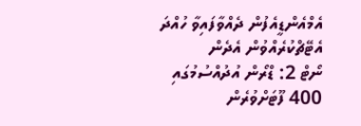އެމްއެންޑީއެފުން ދެއްވާފައިވާ ހުއްދަ އެޓޭޗްކުރެއްވުން އެދެން
ނޯޓް 2: ޑްރޯން އުދުއްސުމުގައި 400 ފޫޓަށްވުރެން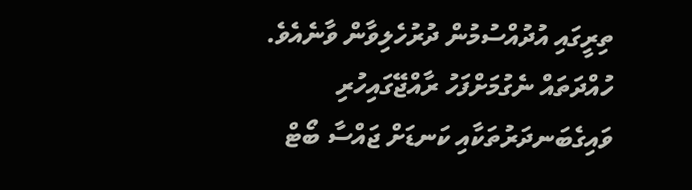ތިރީގައި އުދުއްސުމުން ދުރުހެލިވާން ވާނެއެވެ.
ހުއްދަތައް ނެގުމަށްފަހު ރާއްޖޭގައިހުރި ވައިގެބަނދަރުތަކާއި ކަނޑަށް ޖައްސާ ބޯޓް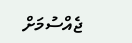ޖެއްސުމަށް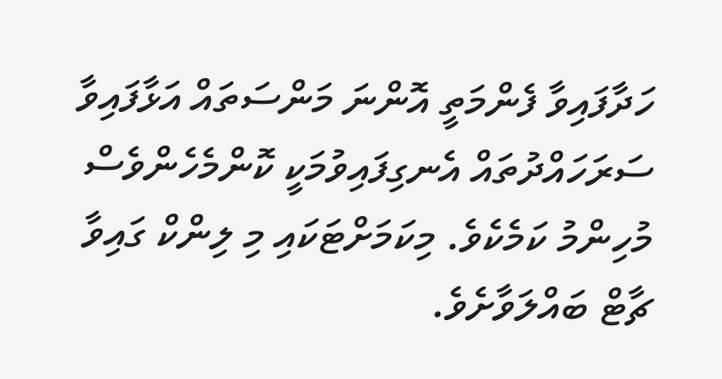ހަދާފައިވާ ފެންމަތީ އޮންނަ މަންސަތައް އަޅާފައިވާ ސަރަހައްދުތައް އެނގިފައިވުމަކީ ކޮންމެހެންވެސް މުހިންމު ކަމެކެވެ. މިކަމަށްޓަކައި މި ލިންކް ގައިވާ ޗާޓް ބައްލަވާށެވެ.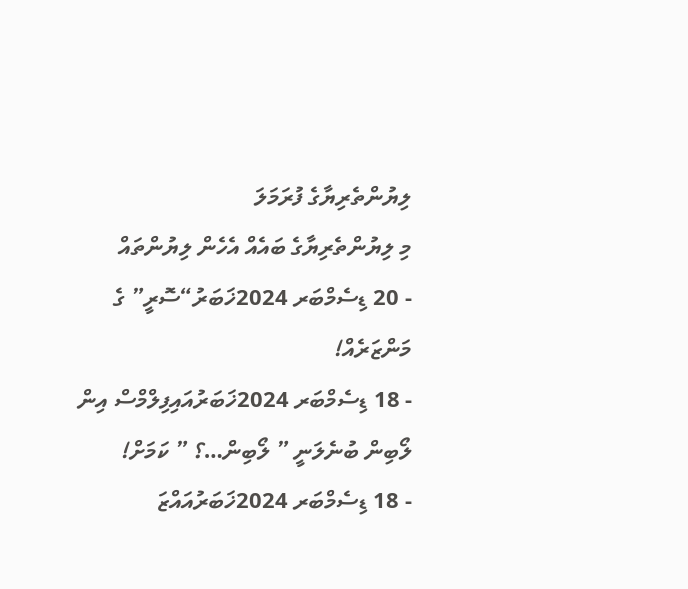ލިޔުންތެރިޔާގެ ފުރަމަލަ
މި ލިޔުންތެރިޔާގެ ބައެއް އެހެން ލިޔުންތައް
- 20 ޑިސެމްބަރ 2024ޚަބަރު“ސޮރީ” ގެ މަންޒަރެއް!
- 18 ޑިސެމްބަރ 2024ޚަބަރުއައިފިލްމްސް އިން ލޯބިން ބުނެލަނީ ” ލޯބިން…؟ ” ކަމަށް!
- 18 ޑިސެމްބަރ 2024ޚަބަރުއައްޒަ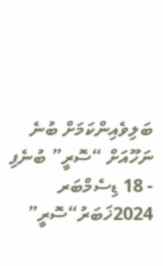ބަލިވެއިންކަމަށް ބުނެ ނަހޫއަށް “ސޮރީ” ބުނެފި
- 18 ޑިސެމްބަރ 2024ޚަބަރު“ސޮރީ”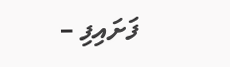ފަށައިފި –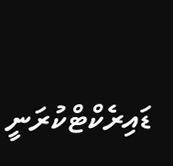ޑައިރެކްޓްކުރަނީ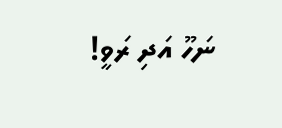ނަހޫ އަދި ރަވީ!